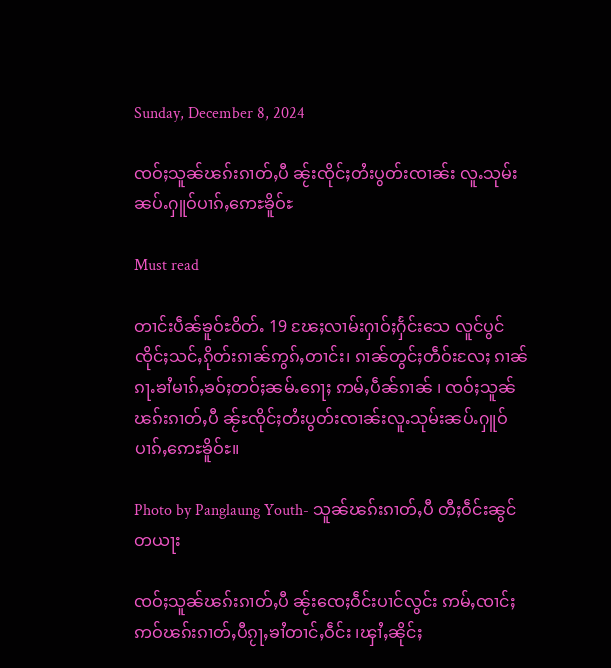Sunday, December 8, 2024

ၸဝ်ႈသူၼ်ၽၵ်းၵၢတ်ႇပီ ၼႂ်းၸိုင်ႈတႆးပွတ်းၸၢၼ်း လူႉသုမ်းၼပ်ႉႁူဝ်ပၢၵ်ႇဢေႊၶိူဝ်ႊ

Must read

တၢင်းပဵၼ်ၶူဝ်ႊဝိတ်ႉ 19 ၽႄႈလၢမ်းႁၢဝ်ႈႁႅင်းသေ လူင်ပွင်ၸိုင်ႈသင်ႇၵိုတ်းၵၢၼ်ဢွၵ်ႇတၢင်း၊ ၵၢၼ်တွင်ႈတဵဝ်းလႄႈ ၵၢၼ်ၵႃႉၶၢႆမၢၵ်ႇၶဝ်ႈတဝ်ႈၼမ်ႉၵေႃႈ ဢမ်ႇပဵၼ်ၵၢၼ် ၊ ၸဝ်ႈသူၼ်ၽၵ်းၵၢတ်ႇပီ ၼႂ်ႊၸိုင်ႈတႆးပွတ်းၸၢၼ်းလူႉသုမ်းၼပ်ႉႁူဝ်ပၢၵ်ႇဢေႊၶိူဝ်ႊ။

Photo by Panglaung Youth- သူၼ်ၽၵ်းၵၢတ်ႇပီ တီႈဝဵင်းၼွင်တယႃး

ၸဝ်ႈသူၼ်ၽၵ်းၵၢတ်ႇပီ ၼႂ်းၸေႈဝဵင်းပၢင်လွင်း ဢမ်ႇၸၢင်ႈဢဝ်ၽၵ်းၵၢတ်ႇပီၵႂႃႇၶၢႆတၢင်ႇဝဵင်း ၊ၾၢႆႇၼိုင်ႈ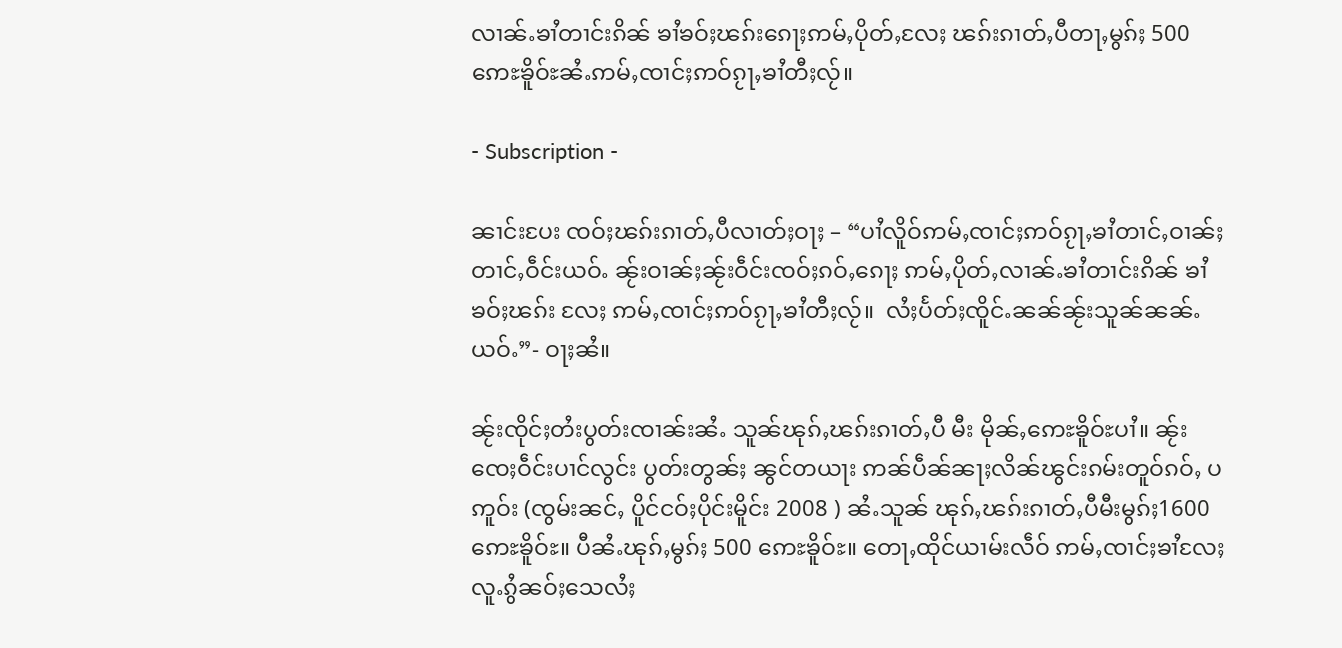လၢၼ်ႉၶၢႆတၢင်းၵိၼ် ၶၢႆၶဝ်ႈၽၵ်းၵေႃႈဢမ်ႇပိုတ်ႇလႄႈ ၽၵ်းၵၢတ်ႇပီတႃႇမွၵ်ႈ 500 ဢေႊၶိူဝ်ႊၼႆႉဢမ်ႇၸၢင်ႈဢဝ်ၵႂႃႇၶၢႆတီႈလႂ်။

- Subscription -

ၼၢင်းပႄး ၸဝ်ႈၽၵ်းၵၢတ်ႇပီလၢတ်ႈဝႃႈ – “ပၢႆလိူဝ်ဢမ်ႇၸၢင်ႈဢဝ်ၵႂႃႇၶၢႆတၢင်ႇဝၢၼ်ႈတၢင်ႇဝဵင်းယဝ်ႉ ၼႂ်းဝၢၼ်ႈၼႂ်းဝဵင်းၸဝ်ႈၵဝ်ႇၵေႃႈ ဢမ်ႇပိုတ်ႇလၢၼ်ႉၶၢႆတၢင်းၵိၼ် ၶၢႆၶဝ်ႈၽၵ်း လႄႈ ဢမ်ႇၸၢင်ႈဢဝ်ၵႂႃႇၶၢႆတီႈလႂ်။  လႆႈပႅတ်ႈၸိူင်ႉၼၼ်ၼႂ်းသူၼ်ၼၼ်ႉယဝ်ႉ”- ဝႃႈၼႆ။

ၼႂ်းၸိုင်ႈတႆးပွတ်းၸၢၼ်းၼႆႉ သူၼ်ၽုၵ်ႇၽၵ်းၵၢတ်ႇပီ မီး မိုၼ်ႇဢေႊၶိူဝ်ႊပၢႆ။ ၼႂ်းၸေႈဝဵင်းပၢင်လွင်း ပွတ်းတွၼ်ႈ ၼွင်တယႃး ဢၼ်ပဵၼ်ၼႃႈလိၼ်ၽွင်းၵမ်းတူဝ်ၵဝ်ႇ ပဢူဝ်း (ၸွမ်းၼင်ႇ ပိူင်ငဝ်ႈပိုင်းမိူင်း 2008 ) ၼႆႉသူၼ် ၽုၵ်ႇၽၵ်းၵၢတ်ႇပီမီးမွၵ်ႈ1600 ဢေႊၶိူဝ်ႊ။ ပီၼႆႉၽုၵ်ႇမွၵ်ႈ 500 ဢေႊၶိူဝ်ႊ။ တေႃႇထိုင်ယၢမ်းလဵဝ် ဢမ်ႇၸၢင်ႈၶၢႆလႄႈ လူႉၵွႆၼဝ်ႈသေလႆႈ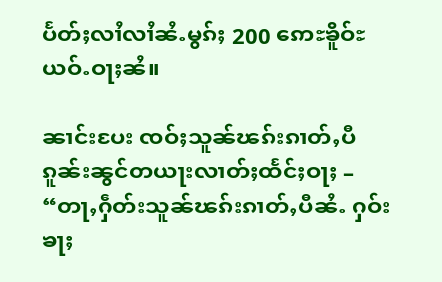ပႅတ်ႈလၢႆလၢႆၼႆႉမွၵ်ႈ 200 ဢေႊၶိူဝ်ႊယဝ်ႉဝႃႈၼႆ။

ၼၢင်းပႄး ၸဝ်ႈသူၼ်ၽၵ်းၵၢတ်ႇပီ ၵူၼ်းၼွင်တယႃးလၢတ်ႈထႅင်ႈဝႃႈ – “တႃႇႁဵတ်းသူၼ်ၽၵ်းၵၢတ်ႇပီၼႆႉ ႁဝ်းၶႃႈ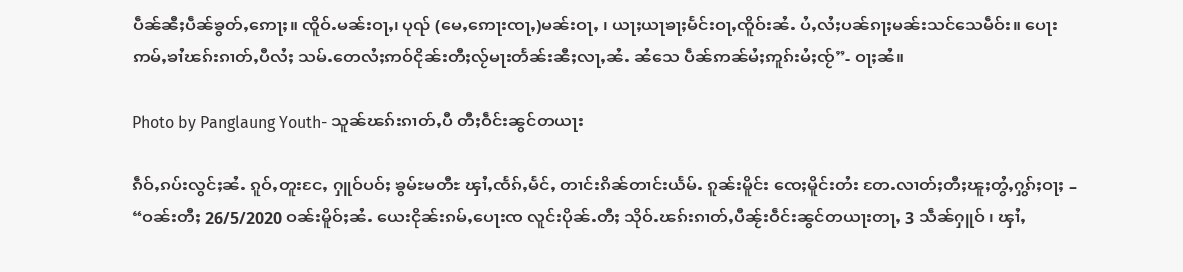ပဵၼ်ၼီႈပဵၼ်ၶွတ်ႇဢေႃႈ။ ၸိူဝ်ႉမၼ်းဝႃႇ၊ ပုၺ် (မေႇဢေႃးၸႃႇ)မၼ်းဝႃႇ ၊ ယႃႈယႃၶႃႈမႅင်းဝႃႇၸိူဝ်းၼႆႉ ပႆႇလႆႈပၼ်ၵႃႈမၼ်းသင်သေမဵဝ်း။ ပေႃးဢမ်ႇၶၢႆၽၵ်းၵၢတ်ႇပီလႆႈ သမ်ႉတေလႆႈဢဝ်ငိုၼ်းတီႈလႂ်မႃးတႅၼ်းၼီႈလႃႇၼႆႉ ၼႆသေ ပဵၼ်ဢၼ်မႆႈဢူၵ်းမႆႈၸႂ်”- ဝႃႈၼႆ။

Photo by Panglaung Youth- သူၼ်ၽၵ်းၵၢတ်ႇပီ တီႈဝဵင်းၼွင်တယႃး

ၵဵဝ်ႇၵပ်းလွင်ႈၼႆႉ ၵူဝ်ႇတူးငႄႇ ႁူဝ်ပဝ်ႈ ၶွမ်ႊမတီႊ ၾၢႆႇၸႅၵ်ႇမႅင်ႇ တၢင်းၵိၼ်တၢင်းယႅမ်ႉ ၵူၼ်းမိူင်း ၸေႈမိူင်းတႆး တႄႉလၢတ်ႈတီႈၽူႈတွႆႇႁွၵ်ႈဝႃႈ – “ဝၼ်းတီႈ 26/5/2020 ဝၼ်းမိူဝ်ႈၼႆႉ ယေးငိုၼ်းၵမ်ႇပေႃးၸ လူင်းပိုၼ်ႉတီႈ သိုဝ်ႉၽၵ်းၵၢတ်ႇပီၼႂ်းဝဵင်းၼွင်တယႃးတႃႇ 3 သဵၼ်ႁူဝ် ၊ ၾၢႆႇ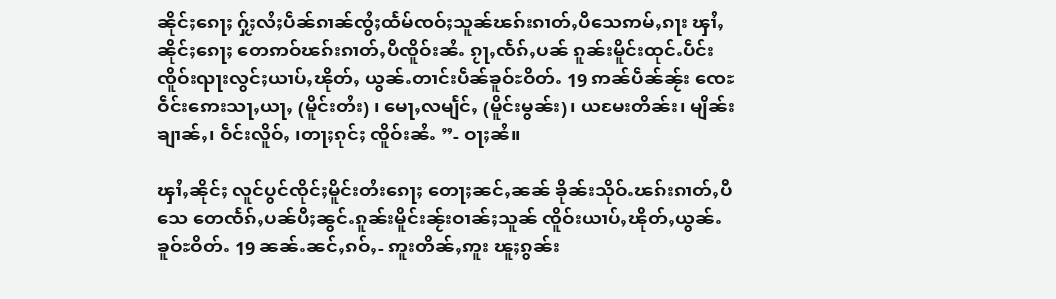ၼိုင်ႈၵေႃႈ ႁႂ်ႈလႆႈပဵၼ်ၵၢၼ်ၸွႆႈထႅမ်ၸဝ်ႈသူၼ်ၽၵ်းၵၢတ်ႇပီသေဢမ်ႇၵႃး ၾၢႆႇၼိုင်ႈၵေႃႈ တေဢဝ်ၽၵ်းၵၢတ်ႇပီၸိူဝ်းၼႆႉ ၵႂႃႇၸႅၵ်ႇပၼ် ၵူၼ်းမိူင်းထုင်ႉပဵင်း ၸိူဝ်းၺႃးလွင်ႈယၢပ်ႇၽိုတ်ႇ ယွၼ်ႉတၢင်းပဵၼ်ၶူဝ်ႊဝိတ်ႉ 19 ဢၼ်ပဵၼ်ၼႂ်း ၸေႊဝဵင်းဢေးသႃႇယႃႇ (မိူင်းတႆး) ၊ မေႃႇလမျႅင်ႇ (မိူင်းမွၼ်း)၊ ယမႄးတိၼ်း၊ မျိၼ်းၶျၢၼ်ႇ၊ ဝဵင်းလိူဝ်ႇ ၊တႃႈၵုင်ႈ ၸိူဝ်းၼႆႉ ”- ဝႃႈၼႆ။

ၾၢႆႇၼိုင်ႈ လူင်ပွင်ၸိုင်ႈမိူင်းတႆးၵေႃႈ တေႃႈၼင်ႇၼၼ် ၶိုၼ်းသိုဝ်ႉၽၵ်းၵၢတ်ႇပီသေ တေၸႅၵ်ႇပၼ်ပီႈၼွင်ႉၵူၼ်းမိူင်းၼႂ်းဝၢၼ်ႈသူၼ် ၸိူဝ်းယၢပ်ႇၽိုတ်ႇယွၼ်ႉၶူဝ်ႊဝိတ်ႉ 19 ၼၼ်ႉၼင်ႇၵဝ်ႇ- ဢူးတိၼ်ႇဢူး ၽူႈၵွၼ်း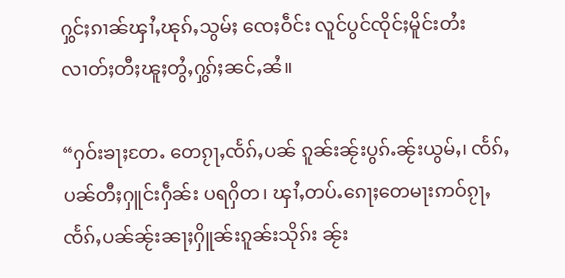ႁွင်ႈၵၢၼ်ၾၢႆႇၽုၵ်ႇသွမ်ႈ ၸေႈဝဵင်း လူင်ပွင်ၸိုင်ႈမိူင်းတႆး လၢတ်ႈတီႈၽူႈတွႆႇႁွၵ်ႈၼင်ႇၼႆ။

“ႁဝ်းၶႃႈတႄႉ တေၵႂႃႇၸႅၵ်ႇပၼ် ၵူၼ်းၼႂ်းပွၵ်ႉၼႂ်းယွမ်ႇ၊ ၸႅၵ်ႇပၼ်တီႈႁူင်းႁဵၼ်း ပရႁိတ၊ ၾၢႆႇတပ်ႉၵေႃႈတေမႃးဢဝ်ၵႂႃႇၸႅၵ်ႇပၼ်ၼႂ်းၼႃႈႁိူၼ်းၵူၼ်းသိုၵ်း ၼႂ်း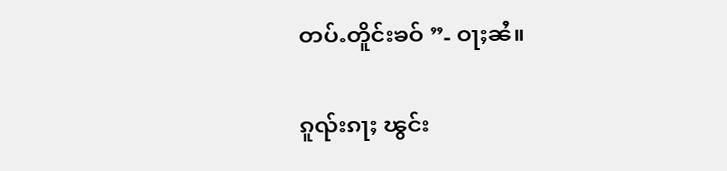တပ်ႉတိူင်းၶဝ် ”- ဝႃႈၼႆ။

ၵူၺ်းၵႃႈ ၽွင်း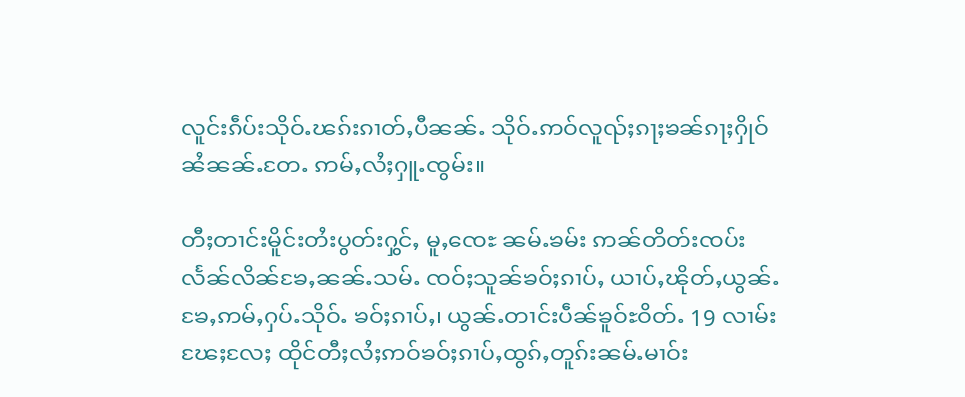လူင်းၵဵပ်းသိုဝ်ႉၽၵ်းၵၢတ်ႇပီၼၼ်ႉ သိုဝ်ႉဢဝ်လူၺ်ႈၵႃႈၶၼ်ၵႃႈႁိုဝ်ၼႆၼၼ်ႉတႄႉ ဢမ်ႇလႆႈႁူႉၸွမ်း။

တီႈတၢင်းမိူင်းတႆးပွတ်းႁွင်ႇ မူႇၸေႊ ၼမ်ႉၶမ်း ဢၼ်တိတ်းၸပ်းလႅၼ်လိၼ်ၶႄႇၼၼ်ႉသမ်ႉ ၸဝ်ႈသူၼ်ၶဝ်ႈၵၢပ်ႇ ယၢပ်ႇၽိုတ်ႇယွၼ်ႉၶႄႇဢမ်ႇႁပ်ႉသိုဝ်ႉ ၶဝ်ႈၵၢပ်ႇ၊ ယွၼ်ႉတၢင်းပဵၼ်ၶူဝ်ႊဝိတ်ႉ 19 လၢမ်းၽႄႈလႄႈ ထိုင်တီႈလႆႈဢဝ်ၶဝ်ႈၵၢပ်ႇထွၵ်ႇတူၵ်းၼမ်ႉမၢဝ်း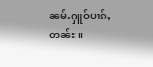ၼမ်ႉႁူဝ်ပၢၵ်ႇတၼ်ႊ။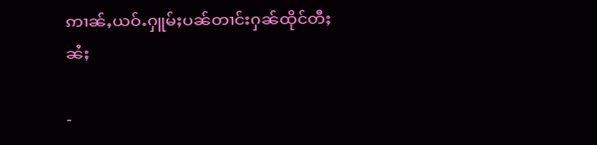ဢၢၼ်ႇယဝ်ႉႁူမ်ႈပၼ်တၢင်းႁၼ်ထိုင်တီႈၼႆႈ

-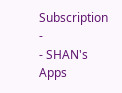Subscription -
- SHAN's Apps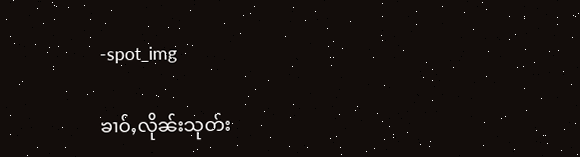-spot_img

ၶၢဝ်ႇလိုၼ်းသုတ်း